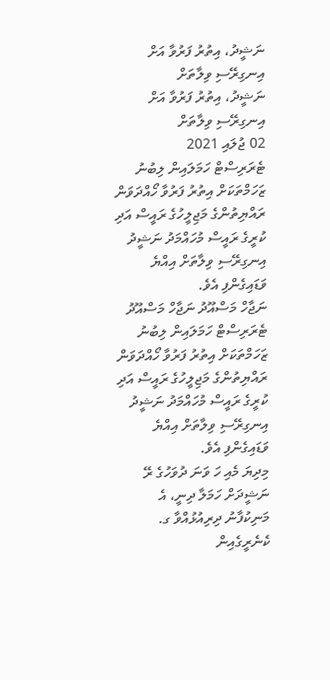ނަޝީދު، އިތުރު ފަރުވާ އަށް އިނގިރޭސި ވިލާތަށް
ނަޝީދު، އިތުރު ފަރުވާ އަށް އިނގިރޭސި ވިލާތަށް
02 ޖުލައި 2021
ޓެރަރިސްޓް ހަމަލައިން ލިބުނު ޒަހަމްތަކަށް އިތުރު ފަރުވާ ހޯއްދަވަން ރައްޔިތުންގެ މަޖިލީހުގެ ރައީސް އަދި ކުރީގެ ރައީސް މުހައްމަދު ނަޝީދު އިނގިރޭސި ވިލާތަށް އިއްޔެ ވަޑައިގެންފި އެވެ.
ނަޖާހް މަސްއޫދު ނަޖާހް މަސްއޫދު
ޓެރަރިސްޓް ހަމަލައިން ލިބުނު ޒަހަމްތަކަށް އިތުރު ފަރުވާ ހޯއްދަވަން ރައްޔިތުންގެ މަޖިލީހުގެ ރައީސް އަދި ކުރީގެ ރައީސް މުހައްމަދު ނަޝީދު އިނގިރޭސި ވިލާތަށް އިއްޔެ ވަޑައިގެންފި އެވެ.
މިދިޔަ މެއި ހަ ވަނަ ދުވަހުގެ ރޭ ނަޝީދަށް ހަމަލާ ދިނީ، އެ މަނިކުފާނު ދިރިއުޅުއްވާ ގ. ކެނެރީގެއިން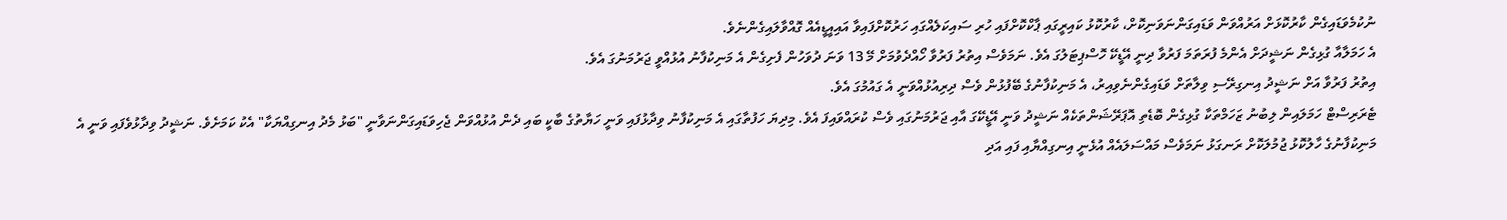ނުކުމެވަޑައިގެން ކާރުކޮޅަށް އަރުއްވަން ވަޑައިގަންނަވަނިކޮށް، ކާރުކޮޅު ކައިރީގައި ޕާކްކޮށްފައި ހުރި ސައިކަލެއްގައި ހަރުކޮށްފައިވާ އައިއީޑީއެއް ގޮއްވާލައިގެންނެވެ.
އެ ހަމަލާއާ ގުޅިގެން ނަޝީދަށް އެންމެ ފުރަތަމަ ފަރުވާ ދިނީ އޭޑީކޭ ހޮސްޕިޓަލުގަ އެވެ. ނަމަވެސް އިތުރު ފަރުވާ ހޯއްދެވުމަށް މޭ 13 ވަނަ ދުވަހުން ފެށިގެން އެ މަނިކުފާނު އުޅުއްވީ ޖަރުމަނުގަ އެވެ.
އިތުރު ފަރުވާ އަށް ނަޝީދު އިނގިރޭސި ވިލާތަށް ވަޑައިގެންނެވިއިރު، އެ މަނިކުފާނުގެ ބޭފުޅުން ވެސް ދިރިއުޅުއްވަނީ އެ ގައުމުގަ އެވެ.
ޓެރަރިސްޓް ހަމަލައިން ލިބުނު ޒަހަމްތަކާ ގުޅިގެން ބޮޑެތި އޮޕަރޭޝަންތަކެއް ނަޝީދު ވަނީ އޭޑީކޭގަ އާއި ޖަރުމަނުގައި ވެސް ކުރައްވައިފަ އެވެ. މިދިޔަ ހަފުތާގައި އެ މަނިކުފާނު ވިދާޅުފައި ވަނީ ހަޔާތުގެ ބާކީ ބައި ދެން އުޅުއްވަން ޖެހިވަޑައިގަންނަވާނީ "ބަޅު މެދު އިނގިއްޔަކާ" އެކު ކަމަށެވެ. ނަޝީދު ވިދާޅުވެފައި ވަނީ އެ މަނިކުފާނުގެ ހާލުކޮޅު ޖުމުލަކޮށް ރަނގަޅު ނަމަވެސް މައްސަލައެއް އުޅެނީ އިނގިއްޔާއި ފައި އަދި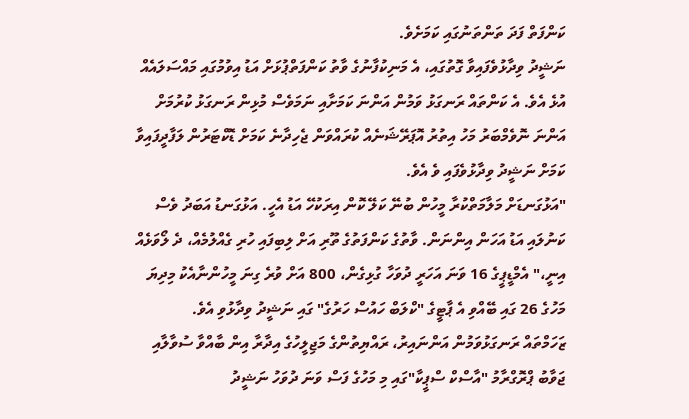ކަންފަތް ފަދަ ތަންތަނުގައި ކަމަށެވެ.
ނަޝީދު ވިދާޅުވެފައިވާ ގޮތުގައި، އެ މަނިކުފާނުގެ ވާތު ކަންފަތްޕުޅަށް އަޑު އިވުމުގައި މައްސަލައެއް އުޅެ އެވެ. އެ ކަންތައް ރަނގަޅު ވަމުން އަންނަ ކަމަށާއި ނަމަވެސް މުޅިން ރަނގަޅު ކުރުމަށް އަންނަ ނޮވެމްބަރު މަހު އިތުރު އޮޕަރޭޝަނެއް ކުރައްވަން ޖެހިދާނެ ކަމަށް ޑޮކްޓަރުން ލަފާދީފައިވާ ކަމަށް ނަޝީދު ވިދާޅުވެފައި ވެ އެވެ.
"އަޅުގަނޑަށް މަލާމަތްކުރާ މީހުން ބުނޭ ކަލޭ ކޮން އިރަކުހޭ އަޑު އެހީ. އަޅުގަނޑު އަބަދު ވެސް ކަނުލައި އަޑު އަހަން އިންނަން. ވާތުގެ ކަންފަތުގެ ތޫރި އަށް ލިބިފައި ހުރި ގެއްލުމެއް، ދެ ލޯވަޅެއް އިނީ،" އެމްޑީޕީގެ 16 ވަނަ އަހަރީ ދުވަހާ ގުޅިގެން، 800 އަށް ވުރެ ގިނަ މީހުންނާއެކު މިދިޔަ މަހުގެ 26 ގައި ބޭއްވި އެ ޕާޓީގެ "ކްލަބް ހައުސް ހަރުގެ" ގައި ނަޝީދު ވިދާޅުވި އެވެ.
ޒަހަމްތައް ރަނގަޅުވަމުން އަންނައިރު، ރައްޔިތުންގެ މަޖިލީހުގެ އިދާރާ އިން ބާއްވާ ސުވާލާއި ޖަވާބު ޕްރޮގްރާމު "އާސްކް ސްޕީކާ"ގައި މި މަހުގެ ފަސް ވަނަ ދުވަހު ނަޝީދު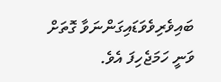ބައިވެރިވެވަޑައިގަންނަވާ ގޮތަށް ވަނީ ހަމަޖެހިފަ އެވެ.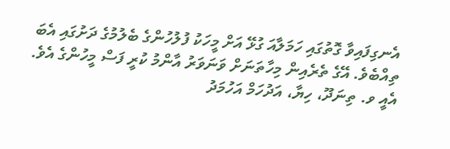އެނގިފައިވާ ގޮތުގައި ހަމަލާއަ ގުޅޭ އަށް މީހަކު ފުލުހުންގެ ބެލުމުގެ ދަށުގައި އެބަ ތިއްބެވެ. އޭގެ ތެރެއިން މިހާތަނަށް ވަނަވަރު އާންމު ކުރީ ފަސް މީހުންގެ އެވެ. އެއީ ވ. ތިނަދޫ، ހިޔާ، އަދުހަމް އަހުމަދު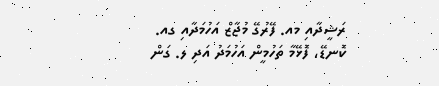ރަޝީދާއި މއ. ފޭރުގޭ މުޖާޒް އަހުމަދާއި ގއ. ކޮނޑޭ، ފޮޅޭމާ ތަހުމީން އަހުމަދު އަދި ލ. ގަން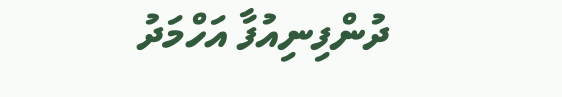ދުންފިނިއުފާ އަހްމަދު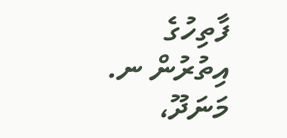ފާތިހުގެ އިތުރުން ނ. މަނަދޫ،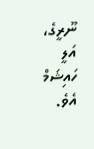ނޫރީގެ، އަލީ ހައިޝަމް އެވެ.